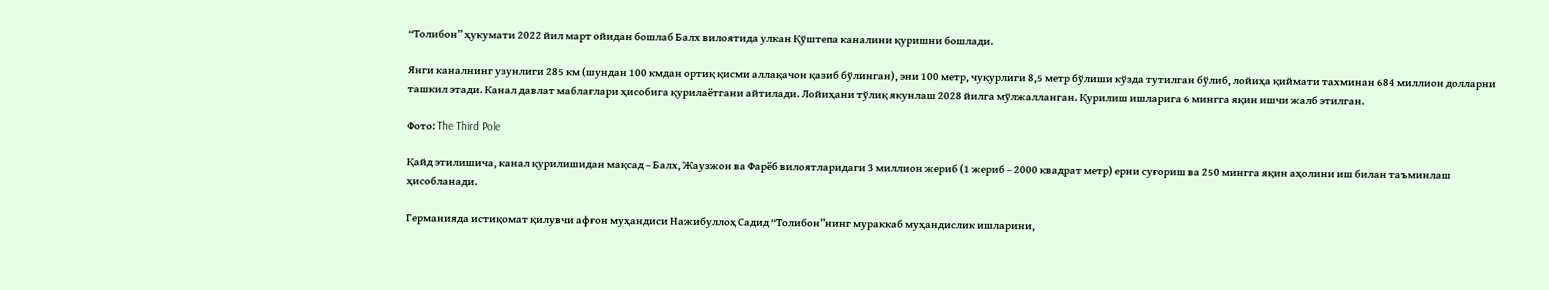“Толибон” ҳукумати 2022 йил март ойидан бошлаб Балх вилоятида улкан Қўштепа каналини қуришни бошлади.

Янги каналнинг узунлиги 285 км (шундан 100 кмдан ортиқ қисми аллақачон қазиб бўлинган), эни 100 метр, чуқурлиги 8,5 метр бўлиши кўзда тутилган бўлиб, лойиҳа қиймати тахминан 684 миллион долларни ташкил этади. Канал давлат маблағлари ҳисобига қурилаётгани айтилади. Лойиҳани тўлиқ якунлаш 2028 йилга мўлжалланган. Қурилиш ишларига 6 мингга яқин ишчи жалб этилган.

Фото: The Third Pole

Қайд этилишича, канал қурилишидан мақсад – Балх, Жаузжон ва Фарёб вилоятларидаги 3 миллион жериб (1 жериб – 2000 квадрат метр) ерни суғориш ва 250 мингга яқин аҳолини иш билан таъминлаш ҳисобланади.

Германияда истиқомат қилувчи афғон муҳандиси Нажибуллоҳ Садид “Толибон”нинг мураккаб муҳандислик ишларини,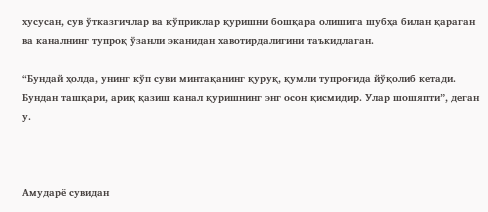хусусан, сув ўтказгичлар ва кўприклар қуришни бошқара олишига шубҳа билан қараган ва каналнинг тупроқ ўзанли эканидан хавотирдалигини таъкидлаган.

“Бундай ҳолда, унинг кўп суви минтақанинг қуруқ, қумли тупроғида йўқолиб кетади. Бундан ташқари, ариқ қазиш канал қуришнинг энг осон қисмидир. Улар шошяпти”, деган у.



Амударё сувидан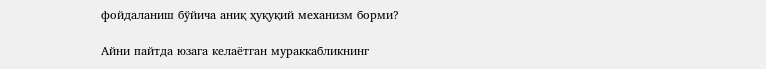фойдаланиш бўйича аниқ ҳуқуқий механизм борми?

Айни пайтда юзага келаётган мураккабликнинг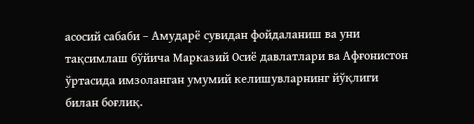асосий сабаби – Амударё сувидан фойдаланиш ва уни тақсимлаш бўйича Марказий Осиё давлатлари ва Афғонистон ўртасида имзоланган умумий келишувларнинг йўқлиги билан боғлиқ.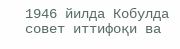1946 йилда Кобулда совет иттифоқи ва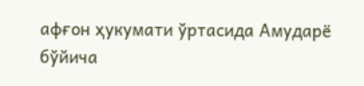афғон ҳукумати ўртасида Амударё бўйича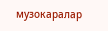музокаралар